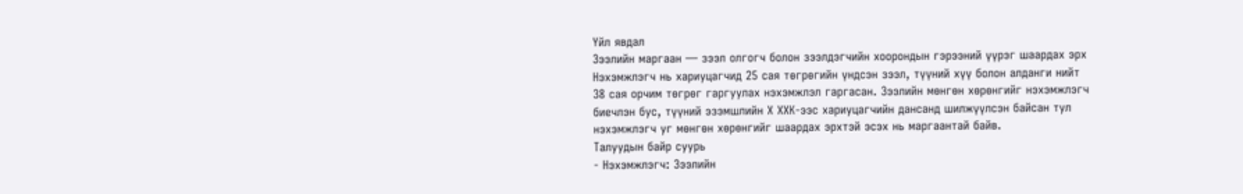Үйл явдал
Зээлийн маргаан — зээл олгогч болон зээлдэгчийн хоорондын гэрээний үүрэг шаардах эрх Нэхэмжлэгч нь хариуцагчид 25 сая төгрөгийн үндсэн зээл, түүний хүү болон алданги нийт 38 сая орчим төгрөг гаргуулах нэхэмжлэл гаргасан. Зээлийн мөнгөн хөрөнгийг нэхэмжлэгч биечлэн бус, түүний эзэмшлийн Х ХХК-ээс хариуцагчийн дансанд шилжүүлсэн байсан тул нэхэмжлэгч уг мөнгөн хөрөнгийг шаардах эрхтэй эсэх нь маргаантай байв.
Талуудын байр суурь
- Нэхэмжлэгч: Зээлийн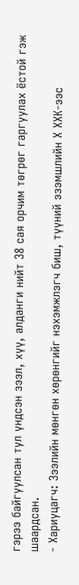гэрээ байгуулсан тул үндсэн зээл, хүү, алданги нийт 38 сая орчим төгрөг гаргуулах ёстой гэж шаардсан.
- Хариуцагч: Зээлийн мөнгөн хөрөнгийг нэхэмжлэгч биш, түүний эзэмшлийн Х ХХК-ээс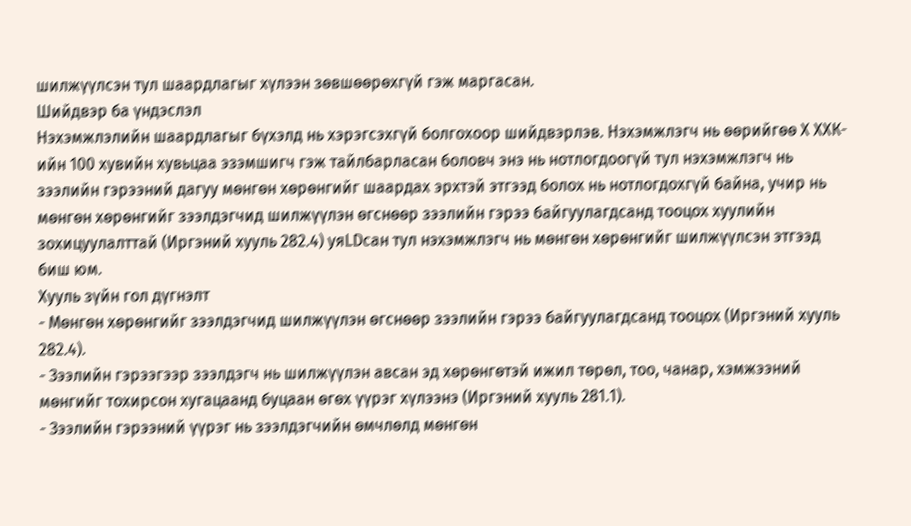шилжүүлсэн тул шаардлагыг хүлээн зөвшөөрөхгүй гэж маргасан.
Шийдвэр ба үндэслэл
Нэхэмжлэлийн шаардлагыг бүхэлд нь хэрэгсэхгүй болгохоор шийдвэрлэв. Нэхэмжлэгч нь өөрийгөө Х ХХК-ийн 100 хувийн хувьцаа эзэмшигч гэж тайлбарласан боловч энэ нь нотлогдоогүй тул нэхэмжлэгч нь зээлийн гэрээний дагуу мөнгөн хөрөнгийг шаардах эрхтэй этгээд болох нь нотлогдохгүй байна, учир нь мөнгөн хөрөнгийг зээлдэгчид шилжүүлэн өгснөөр зээлийн гэрээ байгуулагдсанд тооцох хуулийн зохицуулалттай (Иргэний хууль 282.4) уяLDсан тул нэхэмжлэгч нь мөнгөн хөрөнгийг шилжүүлсэн этгээд биш юм.
Хууль зүйн гол дүгнэлт
- Мөнгөн хөрөнгийг зээлдэгчид шилжүүлэн өгснөөр зээлийн гэрээ байгуулагдсанд тооцох (Иргэний хууль 282.4).
- Зээлийн гэрээгээр зээлдэгч нь шилжүүлэн авсан эд хөрөнгөтэй ижил төрөл, тоо, чанар, хэмжээний мөнгийг тохирсон хугацаанд буцаан өгөх үүрэг хүлээнэ (Иргэний хууль 281.1).
- Зээлийн гэрээний үүрэг нь зээлдэгчийн өмчлөлд мөнгөн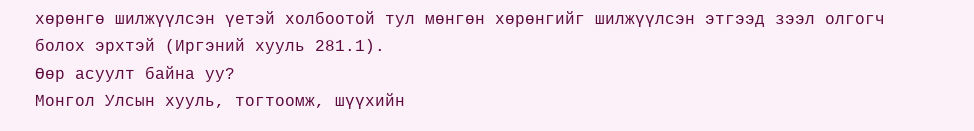хөрөнгө шилжүүлсэн үетэй холбоотой тул мөнгөн хөрөнгийг шилжүүлсэн этгээд зээл олгогч болох эрхтэй (Иргэний хууль 281.1).
Өөр асуулт байна уу?
Монгол Улсын хууль, тогтоомж, шүүхийн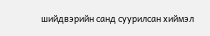шийдвэрийн санд суурилсан хиймэл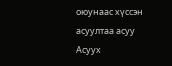оюунаас хүссэн асуултаа асуу
Асуух